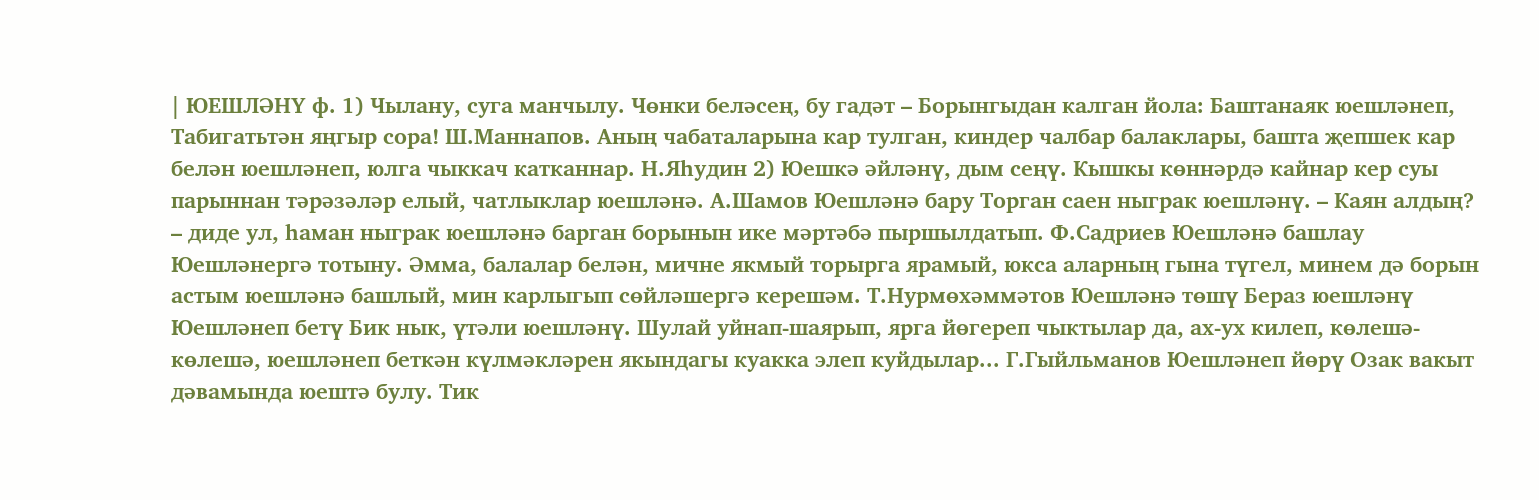| ЮЕШЛӘНҮ ф. 1) Чылану, суга манчылу. Чөнки беләсең, бу гадәт – Борынгыдан калган йола: Баштанаяк юешләнеп, Табигатьтән яңгыр сора! Ш.Маннапов. Аның чабаталарына кар тулган, киндер чалбар балаклары, башта җепшек кар белән юешләнеп, юлга чыккач катканнар. Н.Яһудин 2) Юешкә әйләнү, дым сеңү. Кышкы көннәрдә кайнар кер суы парыннан тәрәзәләр елый, чатлыклар юешләнә. А.Шамов Юешләнә бару Торган саен ныграк юешләнү. – Каян алдың? – диде ул, һаман ныграк юешләнә барган борынын ике мәртәбә пыршылдатып. Ф.Садриев Юешләнә башлау Юешләнергә тотыну. Әмма, балалар белән, мичне якмый торырга ярамый, юкса аларның гына түгел, минем дә борын астым юешләнә башлый, мин карлыгып сөйләшергә керешәм. Т.Нурмөхәммәтов Юешләнә төшү Бераз юешләнү Юешләнеп бетү Бик нык, үтәли юешләнү. Шулай уйнап-шаярып, ярга йөгереп чыктылар да, ах-ух килеп, көлешә-көлешә, юешләнеп беткән күлмәкләрен якындагы куакка элеп куйдылар... Г.Гыйльманов Юешләнеп йөрү Озак вакыт дәвамында юештә булу. Тик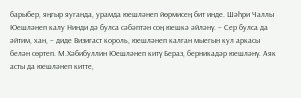барыбер, яңгыр яуганда, урамда юешләнеп йөрмисең бит инде. Шәһри Чаллы Юешләнеп калу Нинди дә булса сәбәптән соң юешкә әйләнү. – Сер булса да әйтим, хан, – диде Визигаст король, юешләнеп калган мыегын кул аркасы белән сөртеп. М.Хәбибуллин Юешләнеп китү Бераз, берникадәр юешләнү. Аяк асты да юешләнеп китте,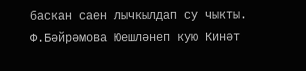баскан саен лычкылдап су чыкты. Ф.Бәйрәмова Юешләнеп кую Кинәт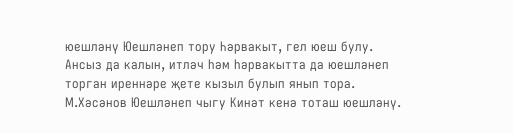юешләнү Юешләнеп тору Һәрвакыт, гел юеш булу. Ансыз да калын, итләч һәм һәрвакытта да юешләнеп торган иреннәре җете кызыл булып янып тора. М.Хәсәнов Юешләнеп чыгу Кинәт кенә тоташ юешләнү.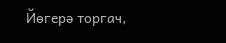Йөгерә торгач,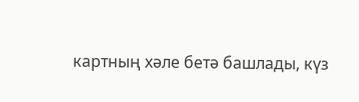картның хәле бетә башлады, күз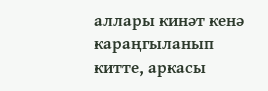аллары кинәт кенә караңгыланып китте, аркасы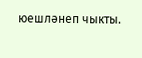юешләнеп чыкты.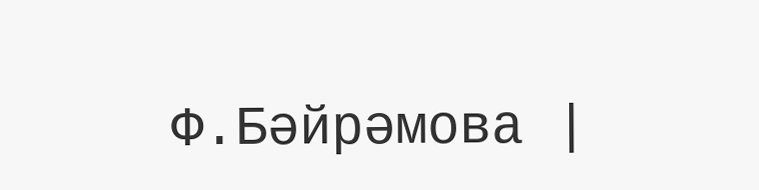Ф.Бәйрәмова |